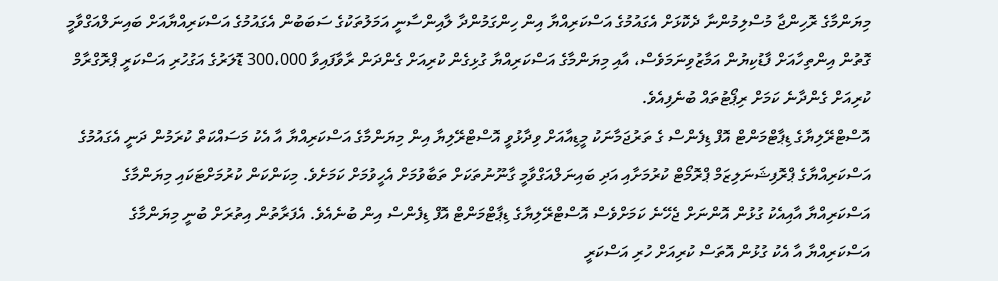މިޔަންމާގެ ރޮހިންޖާ މުސްލިމުންނާ ދެކޮޅަށް އެގައުމުގެ އަސްކަރިއްޔާ އިން ހިންގަމުންދާ ލާއިންސާނީ އަމަލުތަކުގެ ސަބަބުން އެގައުމުގެ އަސްކަރިއްޔާއަށް ބައިނަލްއަގްވާމީ ގޮތުން އިންތިހާއަށް ފާޑުކިޔުން އަމާޒުވިނަމަވެސް، އާއި މިޔަންމާގެ އަސްކަރިއްޔާ ގުޅިގެން ކުރިއަށް ގެންދަން ރާވާފައިވާ 300،000 ޑޮލަރުގެ އަގުހުރި އަސްކަރީ ޕްރޮގްރާމް ކުރިއަށް ގެންދާނެ ކަމަށް ރިޕޯޓުތައް ބުނެފިއެވެ.
އޮސްޓްރޭލިޔާގެ ޑިޕާޓްމަންޓް އޮފް ޑިފެންސް ގެ ތަރުޖަމާނަކު މީޑިއާއަށް ވިދާޅުވީ އޮސްޓްރޭލިޔާ އިން މިޔަންމާގެ އަސްކަރިއްޔާ އާ އެކު މަސައްކަތް ކުރަމުން ދަނީ އެގައުމުގެ އަސްކަރިއްޔާގެ ޕްރޮފިޝަނަލިޒަމް ޕްރޮމޯޓް ކުރުމަށާއި އަދި ބައިނަލްއަގްވާމީ ގާނޫނުތަކަށް ތަބާވުމަށް އެހީވުމަށް ކަމަށެވެ. މިކަންކަން ކުރުމަށްޓަކައި މިޔަންމާގެ އަސްކަރިއްޔާ އާއިއެކު ގުޅުން އޮންނަށް ޖެހޭނެ ކަމަށްވެސް އޮސްޓްރޭލިޔާގެ ޑިޕާޓްމަންޓް އޮފް ޑިފެންސް އިން ބުނެއެވެ. އެފަރާތުން އިތުރަށް ބުނީ މިޔަންމާގެ އަސްކަރިއްޔާ އާ އެކު ގުޅުން އޮތަސް ކުރިއަށް ހުރި އަސްކަރީ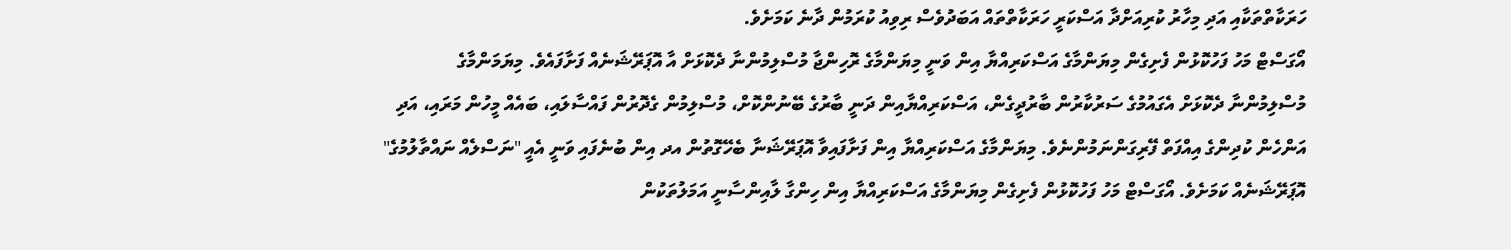ހަރަކާތްތަކާއި އަދި މިހާރު ކުރިއަށްދާ އަސްކަރީ ހަރަކާތްތައް އަބަދުވެސް ރިވިއު ކުރަމުން ދާނެ ކަމަށެވެ.
އޯގަސްޓް މަހު ފަހުކޮޅުން ފެށިގެން މިޔަންމާގެ އަސްކަރިއްޔާ އިން ވަނީ މިޔަންމާގެ ރޮހިންޖާ މުސްލިމުންނާ ދެކޮޅަށް އާ އޮޕަރޭޝަނެއް ފަށާފައެވެ. މިޔަމަންމާގެ މުސްލިމުންނާ ދެކޮޅަށް އެގައުމުގެ ސަރުކާރުން ބާރުދީގެން، އަސްކަރިއްޔާއިން ދަނީ ބާރުގެ ބޭނުންކޮށް، މުސްލިމުން ގެދޮރުން ފައްސާލައި، ބައެއް މީހުން މަރައި، އަދި އަންހެން ކުދިންގެ އިއްފަތް ފޭރިގަންނަމުންނެވެ. މިޔަންމާގެ އަސްކަރިއްޔާ އިން ފަށާފައިވާ އޮޕަރޭޝަނާ ބެހޭގޮތުން އދ އިން ބުނެފައި ވަނީ އެއީ "ނަސްލެއް ނައްތާލުމުގެ" އޮޕަރޭޝަނެއް ކަމަށެވެ. އޯގަސްޓް މަހު ފަހުކޮޅުން ފެށިގެން މިޔަންމާގެ އަސްކަރިއްޔާ އިން ހިންގާ ލާއިންސާނީ އަމަލުތަކުން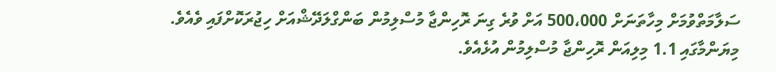ސަލާމަތްވުމަށް މިހާތަނަށް 500،000 އަށް ވުރެ ގިނަ ރޮހިންޖާ މުސްލިމުން ބަންގްލަދޭޝްއަށް ހިޖުރަކޮށްފައި ވެއެވެ.
މިޔަންމާގައި 1.1 މިލިއަން ރޮހިންޖާ މުސްލިމުން އުޅެއެވެ.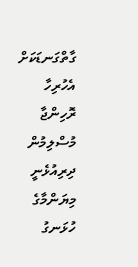ގާތްގަނޑަކަށް އެހުރިހާ ރޮހިންޖާ މުސްލިމުން ދިރިއުޅެނީ މިޔަންމާގެ ހުޅަނގު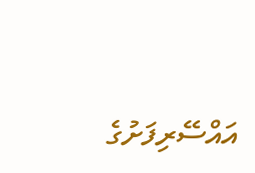އައްސޭރިފަށުގެ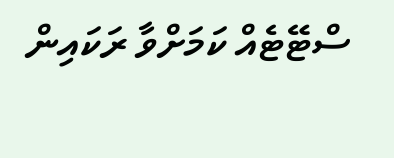ސްޓޭޓެއް ކަމަށްވާ ރަކައިން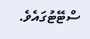ސްޓޭޓުގައެވެ.